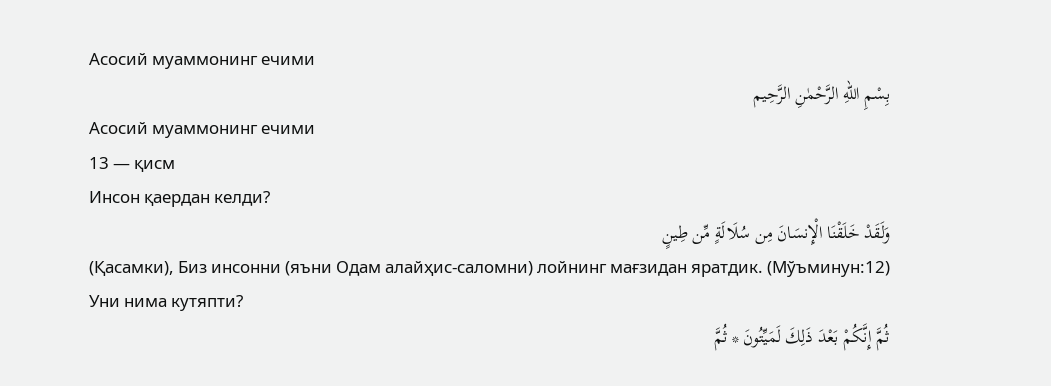Асосий муаммонинг ечими
بِسْمِ اللهِ الرَّحْمٰنِ الرَّحِيم
Асосий муаммонинг ечими
13 — қисм
Инсон қаердан келди?
وَلَقَدْ خَلَقْنَا الْإِنسَانَ مِن سُلَالَةٍ مِّن طِينٍ
(Қасамки), Биз инсонни (яъни Одам алайҳис-саломни) лойнинг мағзидан яратдик. (Мўъминун:12)
Уни нима кутяпти?
ثُمَّ إِنَّكُمْ بَعْدَ ذَلِكَ لَمَيِّتُونَ * ثُمَّ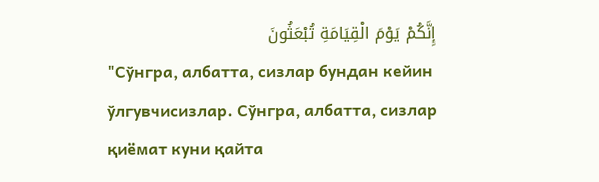إِنَّكُمْ يَوْمَ الْقِيَامَةِ تُبْعَثُونَ
"Сўнгра, албатта, сизлар бундан кейин ўлгувчисизлар. Сўнгра, албатта, сизлар қиёмат куни қайта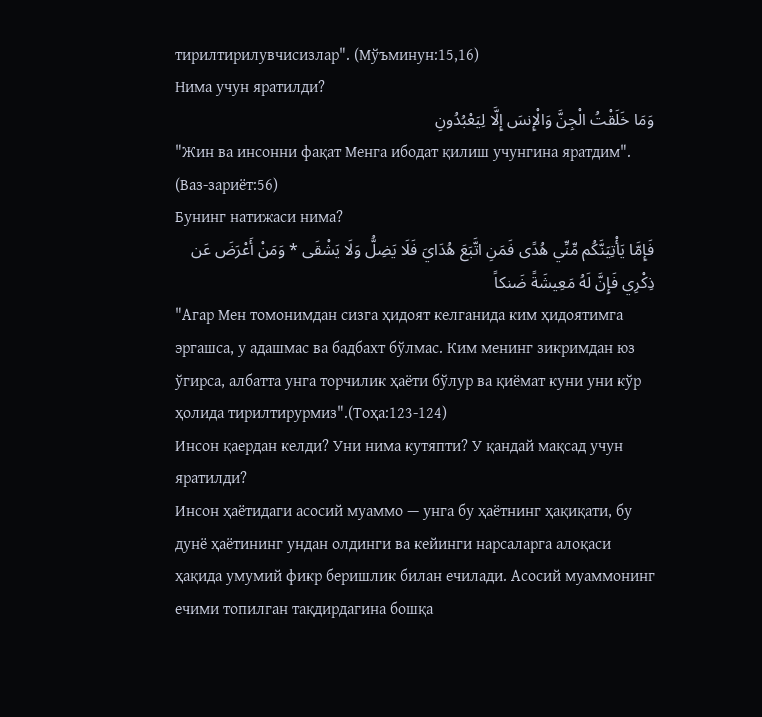тирилтирилувчисизлар". (Мўъминун:15,16)
Нима учун яратилди?
وَمَا خَلَقْتُ الْجِنَّ وَالْإِنسَ إِلَّا لِيَعْبُدُونِ
"Жин ва инсонни фақат Менга ибодат қилиш учунгина яратдим". (Ваз-зариёт:56)
Бунинг натижаси нима?
فَإِمَّا يَأْتِيَنَّكُم مِّنِّي هُدًى فَمَنِ اتَّبَعَ هُدَايَ فَلَا يَضِلُّ وَلَا يَشْقَى * وَمَنْ أَعْرَضَ عَن ذِكْرِي فَإِنَّ لَهُ مَعِيشَةً ضَنكاً
"Агар Мен томонимдан сизга ҳидоят келганида ким ҳидоятимга эргашса, у адашмас ва бадбахт бўлмас. Ким менинг зикримдан юз ўгирса, албатта унга торчилик ҳаёти бўлур ва қиёмат куни уни кўр ҳолида тирилтирурмиз".(Тоҳа:123-124)
Инсон қаердан келди? Уни нима кутяпти? У қандай мақсад учун яратилди?
Инсон ҳаётидаги асосий муаммо — унга бу ҳаётнинг ҳақиқати, бу дунё ҳаётининг ундан олдинги ва кейинги нарсаларга алоқаси ҳақида умумий фикр беришлик билан ечилади. Асосий муаммонинг ечими топилган тақдирдагина бошқа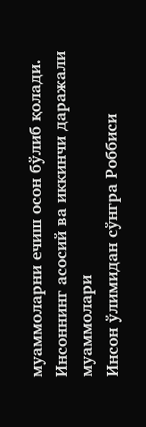муаммоларни ечиш осон бўлиб қолади.
Инсоннинг асосий ва иккинчи даражали муаммолари
Инсон ўлимидан сўнгра Роббиси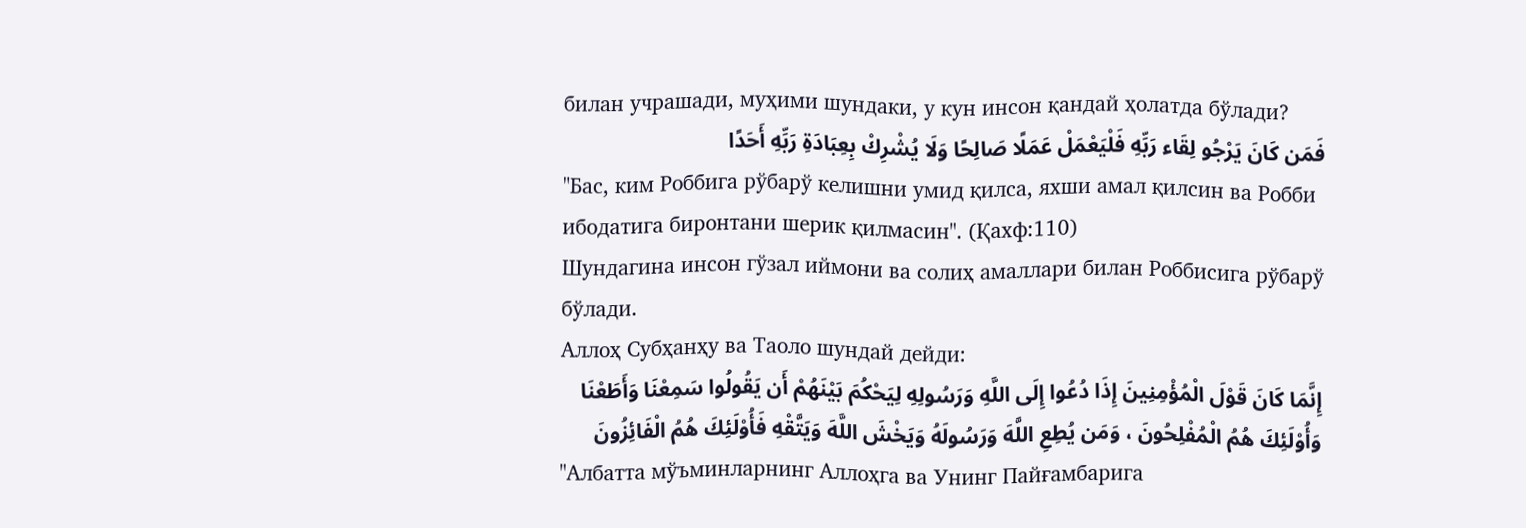билан учрашади, муҳими шундаки, у кун инсон қандай ҳолатда бўлади?
فَمَن كَانَ يَرْجُو لِقَاء رَبِّهِ فَلْيَعْمَلْ عَمَلًا صَالِحًا وَلَا يُشْرِكْ بِعِبَادَةِ رَبِّهِ أَحَدًا
"Бас, ким Роббига рўбарў келишни умид қилса, яхши амал қилсин ва Робби ибодатига биронтани шерик қилмасин". (Қахф:110)
Шундагина инсон гўзал иймони ва солиҳ амаллари билан Роббисига рўбарў бўлади.
Аллоҳ Субҳанҳу ва Таоло шундай дейди:
إِنَّمَا كَانَ قَوْلَ الْمُؤْمِنِينَ إِذَا دُعُوا إِلَى اللَّهِ وَرَسُولِهِ لِيَحْكُمَ بَيْنَهُمْ أَن يَقُولُوا سَمِعْنَا وَأَطَعْنَا وَأُوْلَئِكَ هُمُ الْمُفْلِحُونَ ، وَمَن يُطِعِ اللَّهَ وَرَسُولَهُ وَيَخْشَ اللَّهَ وَيَتَّقْهِ فَأُوْلَئِكَ هُمُ الْفَائِزُونَ
"Албатта мўъминларнинг Аллоҳга ва Унинг Пайғамбарига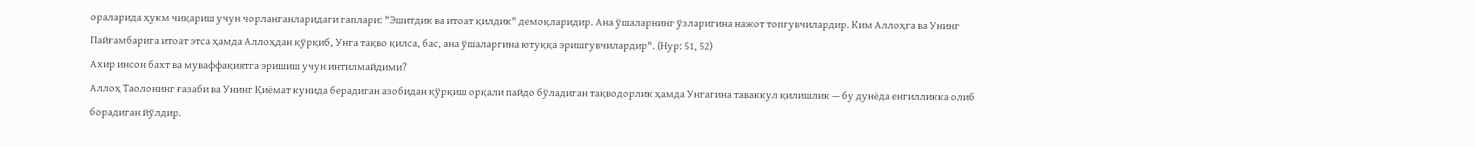ораларида ҳукм чиқариш учун чорланганларидаги гаплари: "Эшитдик ва итоат қилдик" демоқларидир. Ана ўшаларнинг ўзларигина нажот топгувчилардир. Ким Аллоҳга ва Унинг Пайғамбарига итоат этса ҳамда Аллоҳдан қўрқиб, Унга тақво қилса, бас, ана ўшаларгина ютуққа эришгувчилардир". (Нур: 51, 52)
Ахир инсон бахт ва муваффақиятга эришиш учун интилмайдими?
Аллоҳ Таолонинг ғазаби ва Унинг Қиёмат кунида берадиган азобидан қўрқиш орқали пайдо бўладиган тақводорлик ҳамда Унгагина таваккул қилишлик — бу дунёда енгилликка олиб борадиган йўлдир.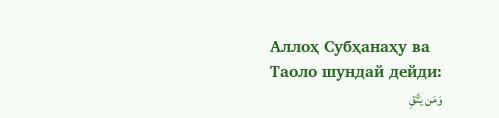Аллоҳ Субҳанаҳу ва Таоло шундай дейди:
وَمَن يَتَّقِ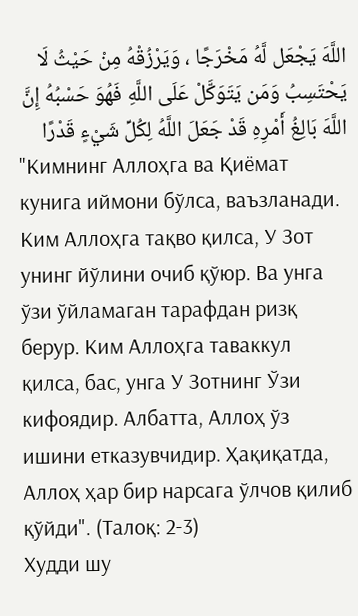اللَّهَ يَجْعَل لَّهُ مَخْرَجًا ، وَيَرْزُقْهُ مِنْ حَيْثُ لَا يَحْتَسِبُ وَمَن يَتَوَكَّلْ عَلَى اللَّهِ فَهُوَ حَسْبُهُ إِنَّ اللَّهَ بَالِغُ أَمْرِهِ قَدْ جَعَلَ اللَّهُ لِكُلِّ شَيْءٍ قَدْرًا
"Кимнинг Аллоҳга ва Қиёмат кунига иймони бўлса, ваъзланади. Ким Аллоҳга тақво қилса, У Зот унинг йўлини очиб қўюр. Ва унга ўзи ўйламаган тарафдан ризқ берур. Ким Аллоҳга таваккул қилса, бас, унга У Зотнинг Ўзи кифоядир. Албатта, Аллоҳ ўз ишини етказувчидир. Ҳақиқатда, Аллоҳ ҳар бир нарсага ўлчов қилиб қўйди". (Талоқ: 2-3)
Худди шу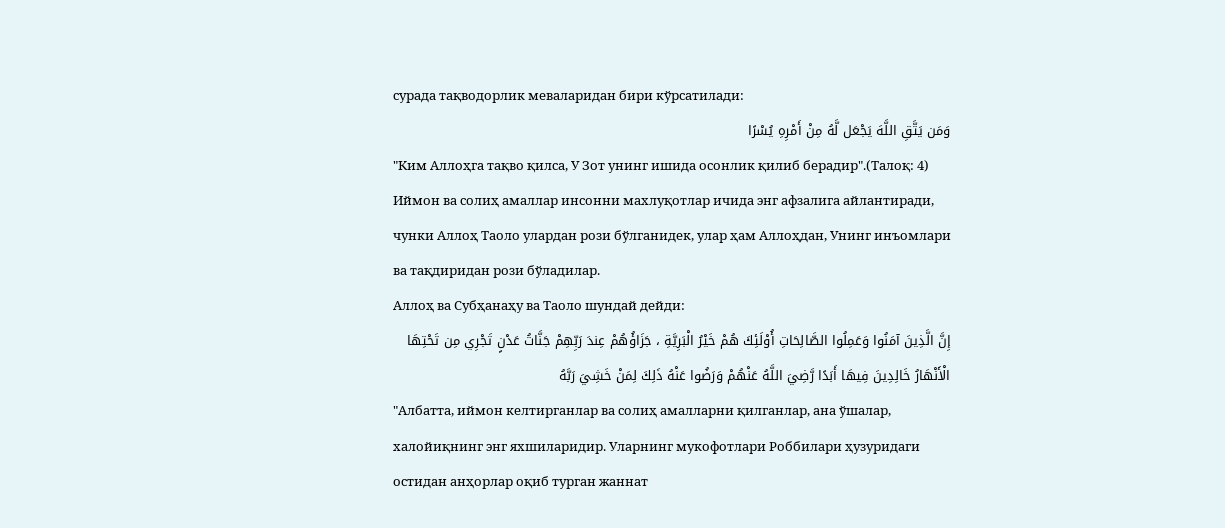сурада тақводорлик меваларидан бири кўрсатилади:
وَمَن يَتَّقِ اللَّهَ يَجْعَل لَّهُ مِنْ أَمْرِهِ يُسْرًا
"Ким Аллоҳга тақво қилса, У Зот унинг ишида осонлик қилиб берадир".(Талоқ: 4)
Иймон ва солиҳ амаллар инсонни махлуқотлар ичида энг афзалига айлантиради, чунки Аллоҳ Таоло улардан рози бўлганидек, улар ҳам Аллоҳдан, Унинг инъомлари ва тақдиридан рози бўладилар.
Аллоҳ ва Субҳанаҳу ва Таоло шундай дейди:
إِنَّ الَّذِينَ آمَنُوا وَعَمِلُوا الصَّالِحَاتِ أُوْلَئِكَ هُمْ خَيْرُ الْبَرِيَّةِ ، جَزَاؤُهُمْ عِندَ رَبِّهِمْ جَنَّاتُ عَدْنٍ تَجْرِي مِن تَحْتِهَا الْأَنْهَارُ خَالِدِينَ فِيهَا أَبَدًا رَّضِيَ اللَّهُ عَنْهُمْ وَرَضُوا عَنْهُ ذَلِكَ لِمَنْ خَشِيَ رَبَّهُ
"Албатта, иймон келтирганлар ва солиҳ амалларни қилганлар, ана ўшалар, халойиқнинг энг яхшиларидир. Уларнинг мукофотлари Роббилари ҳузуридаги остидан анҳорлар оқиб турган жаннат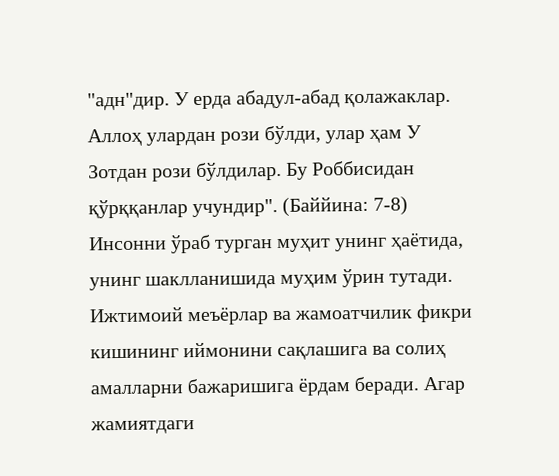"адн"дир. У ерда абадул-абад қолажаклар. Аллоҳ улардан рози бўлди, улар ҳам У Зотдан рози бўлдилар. Бу Роббисидан қўрққанлар учундир". (Баййина: 7-8)
Инсонни ўраб турган муҳит унинг ҳаётида, унинг шаклланишида муҳим ўрин тутади.
Ижтимоий меъёрлар ва жамоатчилик фикри кишининг иймонини сақлашига ва солиҳ амалларни бажаришига ёрдам беради. Агар жамиятдаги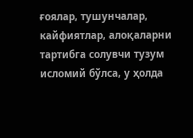ғоялар, тушунчалар, кайфиятлар, алоқаларни тартибга солувчи тузум исломий бўлса, у ҳолда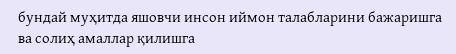бундай муҳитда яшовчи инсон иймон талабларини бажаришга ва солиҳ амаллар қилишга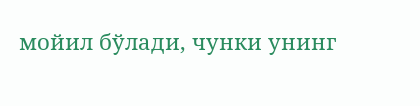мойил бўлади, чунки унинг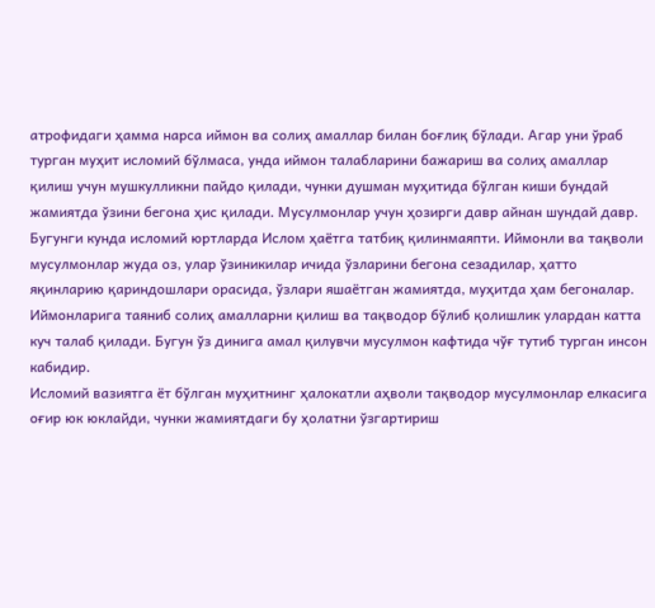атрофидаги ҳамма нарса иймон ва солиҳ амаллар билан боғлиқ бўлади. Агар уни ўраб турган муҳит исломий бўлмаса, унда иймон талабларини бажариш ва солиҳ амаллар қилиш учун мушкулликни пайдо қилади, чунки душман муҳитида бўлган киши бундай жамиятда ўзини бегона ҳис қилади. Мусулмонлар учун ҳозирги давр айнан шундай давр. Бугунги кунда исломий юртларда Ислом ҳаётга татбиқ қилинмаяпти. Иймонли ва тақволи мусулмонлар жуда оз, улар ўзиникилар ичида ўзларини бегона сезадилар, ҳатто яқинларию қариндошлари орасида, ўзлари яшаётган жамиятда, муҳитда ҳам бегоналар. Иймонларига таяниб солиҳ амалларни қилиш ва тақводор бўлиб қолишлик улардан катта куч талаб қилади. Бугун ўз динига амал қилувчи мусулмон кафтида чўғ тутиб турган инсон кабидир.
Исломий вазиятга ёт бўлган муҳитнинг ҳалокатли аҳволи тақводор мусулмонлар елкасига оғир юк юклайди, чунки жамиятдаги бу ҳолатни ўзгартириш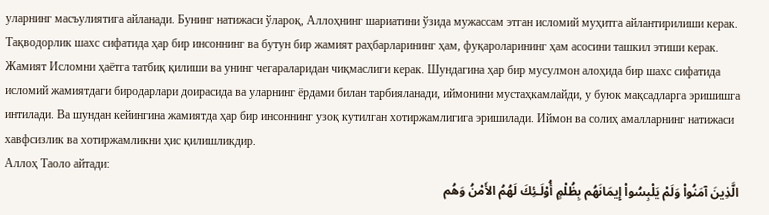уларнинг масъулиятига айланади. Бунинг натижаси ўлароқ, Аллоҳнинг шариатини ўзида мужассам этган исломий муҳитга айлантирилиши керак. Тақводорлик шахс сифатида ҳар бир инсоннинг ва бутун бир жамият раҳбарларининг ҳам, фуқароларининг ҳам асосини ташкил этиши керак. Жамият Исломни ҳаётга татбиқ қилиши ва унинг чегараларидан чиқмаслиги керак. Шундагина ҳар бир мусулмон алоҳида бир шахс сифатида исломий жамиятдаги биродарлари доирасида ва уларнинг ёрдами билан тарбияланади, иймонини мустаҳкамлайди, у буюк мақсадларга эришишга интилади. Ва шундан кейингина жамиятда ҳар бир инсоннинг узоқ кутилган хотиржамлигига эришилади. Иймон ва солиҳ амалларнинг натижаси хавфсизлик ва хотиржамликни ҳис қилишликдир.
Аллоҳ Таоло айтади:
الَّذِينَ آمَنُواْ وَلَمْ يَلْبِسُواْ إِيمَانَهُم بِظُلْمٍ أُوْلَـئِكَ لَهُمُ الأَمْنُ وَهُم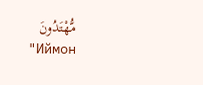مُّهْتَدُونَ
"Иймон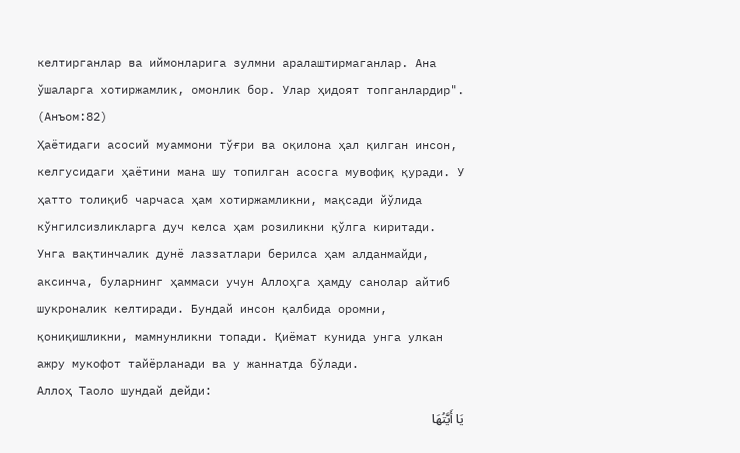келтирганлар ва иймонларига зулмни аралаштирмаганлар. Ана ўшаларга хотиржамлик, омонлик бор. Улар ҳидоят топганлардир". (Анъом:82)
Ҳаётидаги асосий муаммони тўғри ва оқилона ҳал қилган инсон, келгусидаги ҳаётини мана шу топилган асосга мувофиқ қуради. У ҳатто толиқиб чарчаса ҳам хотиржамликни, мақсади йўлида кўнгилсизликларга дуч келса ҳам розиликни қўлга киритади. Унга вақтинчалик дунё лаззатлари берилса ҳам алданмайди, аксинча, буларнинг ҳаммаси учун Аллоҳга ҳамду санолар айтиб шукроналик келтиради. Бундай инсон қалбида оромни, қониқишликни, мамнунликни топади. Қиёмат кунида унга улкан ажру мукофот тайёрланади ва у жаннатда бўлади.
Аллоҳ Таоло шундай дейди:
يَا أَيَّتُهَا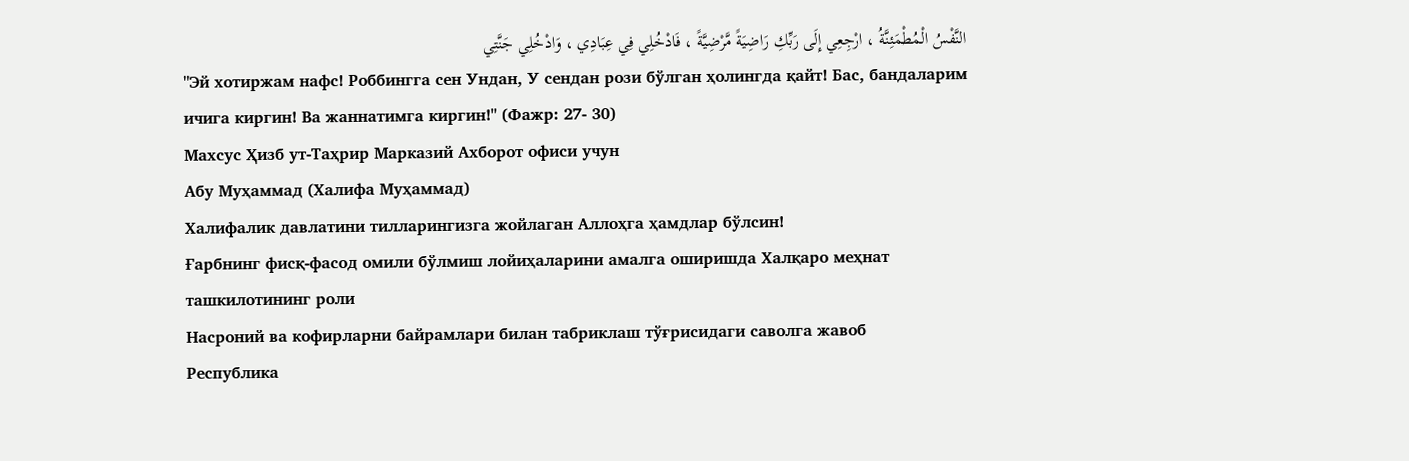النَّفْسُ الْمُطْمَئِنَّةُ ، ارْجِعِي إِلَى رَبِّكِ رَاضِيَةً مَّرْضِيَّةً ، فَادْخُلِي فِي عِبَادِي ، وَادْخُلِي جَنَّتِي
"Эй хотиржам нафс! Роббингга сен Ундан, У сендан рози бўлган ҳолингда қайт! Бас, бандаларим ичига киргин! Ва жаннатимга киргин!" (Фажр: 27- 30)
Махсус Ҳизб ут-Таҳрир Марказий Ахборот офиси учун
Абу Муҳаммад (Халифа Муҳаммад)
Халифалик давлатини тилларингизга жойлаган Аллоҳга ҳамдлар бўлсин!
Ғарбнинг фисқ-фасод омили бўлмиш лойиҳаларини амалга оширишда Халқаро меҳнат ташкилотининг роли
Насроний ва кофирларни байрамлари билан табриклаш тўғрисидаги саволга жавоб
Республика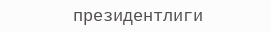президентлиги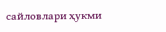сайловлари ҳукми